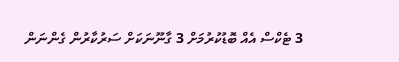3 ޓެކްސް އެއް ބޮޑުކުރުމަށް 3 ގާނޫނަކަށް ސަރުކާރުން ގެންނަން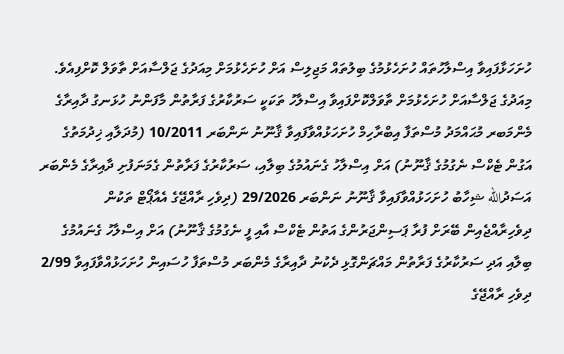ހުށަހަޅާފައިވާ އިސްލާހުތައް ހުށަހެޅުމުގެ ބިލުތައް މަޖިލިސް އަށް ހުށަހެޅުމަށް މިއަދުގެ ޖަލްސާއަށް ތާވަލް ކޮށްފިއެވެ.
މިއަދުގެ ޖަލްސާއަށް ހުށަހެޅުމަށް ތާވަލްކޮށްފައިވާ އިސްލާހު ތަކަކީ ސަރުކާރުގެ ފަރާތުން މާފަންނު ހުޅަނގު ދާއިރާގެ މެންމަބރ މުޙައްމަދު މުސްތަފާ އިބްރާހިމް ހުށަހަޅުއްވާފައިވާ ޤާނޫނު ނަންބަރ 10/2011 (މުދަލާއި ޚިދުމަތުގެ އަގުން ޓެކްސް ނެގުމުގެ ޤާނޫނު) އަށް އިސްލާހު ގެނައުމުގެ ބިލާއި، ސަރުކާރުގެ ފަރާތުން ގެމަނަފުށި ދާއިރާގެ މެންބަރ އަސަދުالله ޝިހާބު ހުށަހަޅުއްވާފައިވާ ޤާނޫނު ނަންބަރ 29/2026 (ދިވެހި ރާއްޖޭގެ އެއާޕޯޓް ތަކުން ދިވެހިރާއްޖެއިން ބޭރަށް ފުރާ ޕަސިންޖަރުންގެ އަތުން ޓެކްސް އާއި ފީ ނެގުމުގެ ޤާނޫނު) އަށް އިސްލާހު ގެނައުމުގެ ބިލާއި އަދި ސަރުކާރުގެ ފަރާތުން މައްޗަންގޮޅި ދެކުނު ދާއިރާގެ މެންބަރ މުސްތަފާ ހުސައިން ހުށަހަޅުއްވާފައިވާ 2/99 ދިވެހި ރާއްޖޭގެ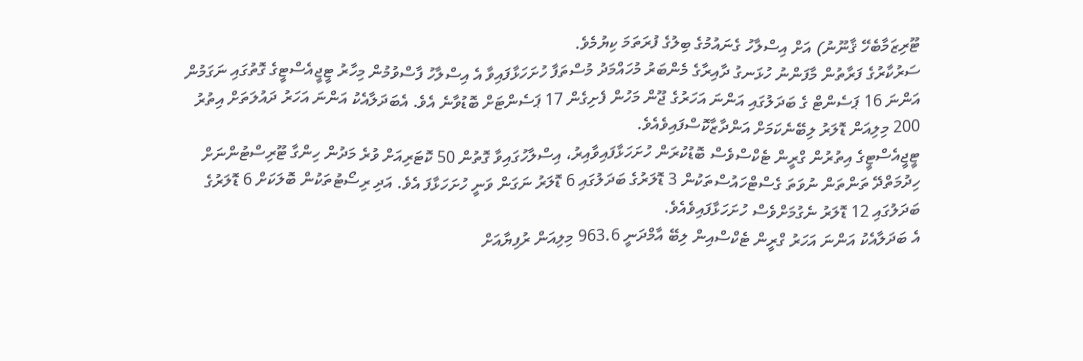ޓޫރިޒަމާބެހޭ ޤާނޫނު) އަށް އިސްލާހު ގެނައުމުގެ ބިލުގެ ފުރަތަމަ ކިޔުމެވެ.
ސަރުކާރުގެ ފަރާތުން މާފަންނު ހުޅަނގު ދާއިރާގެ މެންބަރު މުހައްމަދު މުސްތަފާ ހުށަހަޅާފައިވާ އެ އިސްލާހު ފާސްވުމުން މިހާރު ޓީޖީއެސްޓީގެ ގޮތުގައި ނަގަމުން އަންނަ 16 ޕަސެންޓް ގެ ބަދަލުގައި އަންނަ އަހަރުގެ ޖޫން މަހުން ފެށިގެން 17 ޕަސެންޓަށް ބޮޑުވާނެ އެވެ. އެބަދަލާއެކު އަންނަ އަހަރު ދައުލަތަށް އިތުރު 200 މިލިއަން ޑޮލަރު ލިބޭނެކަމަށް އަންދާޒާކޮސްފައިވެއެވެ.
ޓީޖީއެސްޓީގެ އިތުރުން ގްރީން ޓެކްސްވެސް ބޮޑުކުރަން ހުށަހަޅާފައިވާއިރު، އިސްލާހުގައިވާ ގޮތުން 50 ކޮޓަރިއަށް ވުރެ މަދުން ހިންގާ ޓޫރިސްޓުންނަށް ހިދުމަތްދޭ ތަންތަން ނުވަތަ ގެސްޓްހައުސްތަކުން 3 ޑޮލަރުގެ ބަދަލުގައި 6 ޑޮލަރު ނަގަން ވަނީ ހުށަހަޅާފަ އެވެ. އަދި ރިސޯޓުތަކުން ބޮލަކަށް 6 ޑޮލަރުގެ ބަދަލުގައި 12 ޑޮލަރު ނެގުމަށްވެސް ހުށަހަޅާފައިވެއެވެ.
އެ ބަދަލާއެކު އަންނަ އަހަރު ގްރީން ޓެކްސްއިން ލިބޭ އާމްދަނީ 963.6 މިލިއަން ރުފިޔާއަށް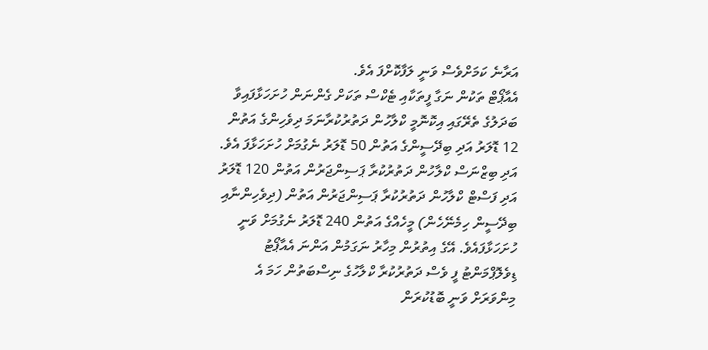އަރާނެ ކަމަށްވެސް ވަނީ ލަފާކޮށްފަ އެވެ.
އެއާޕޯޓް ތަކުން ނަގާ ފީތަކާއި ޓެކްސް ތަކަށް ގެންނަން ހުށަހަޅާފައިވާ ބަދަލުގެ ތެރޭގައި އިކޮނޮމީ ކްލާހުން ދަތުރުކުރާނަމަ ދިވެހިންގެ އަތުން 12 ޑޮލަރު އަދި ބިދޭސީންގެ އަތުން 50 ޑޮލަރު ނެގުމަށް ހުށަހަޅާފަ އެވެ. އަދި ބިޒްނަސް ކްލާހުން ދަތުރުކުރާ ޕަސިންޖަރުން އަތުން 120 ޑޮލަރު އަދި ފަސްޓް ކްލާހުން ދަތުރުކުރާ ޕަސިންޖަރުން އަތުން (ދިވެހިންނާއި ބިދޭސީން ހިމެނޭހެން) މީހެއްގެ އަތުން 240 ޑޮލަރު ނެގުމަށް ވަނީ ހުށަހަޅާފައެވެ. އޭގެ އިތުރުން މިހާރު ނަގަމުން އަންނަ އެއާޕޯޓު ޑިވެލޮޕްމަންޓު ފީ ވެސް ދަތުރުކުރާ ކްލާހުގެ ނިސްބަތުން ހަމަ އެ މިންވަރަށް ވަނީ ބޮޑުކުރަން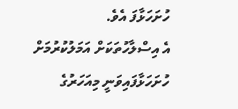ހުށަހަޅާފަ އެވެ.
އެ އިސްލާހުތަކަށް އަމަލުކުރުމަށް ހުށަހަޅާފައިވަނީ މިއަހަރުގެ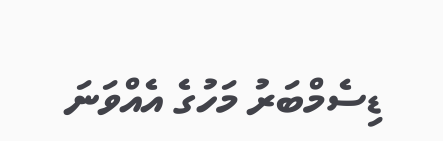ޑިސެމްބަރު މަހުގެ އެއްވަނަ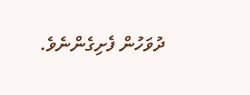ދުވަހުން ފެށިގެންނެވެ.